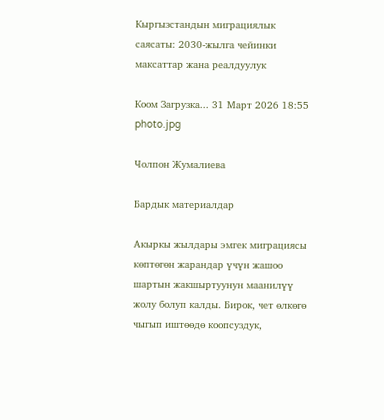Кыргызстандын миграциялык саясаты: 2030-жылга чейинки максаттар жана реалдуулук

Коом Загрузка... 31 Март 2026 18:55
photo.jpg

Чолпон Жумалиева

Бардык материалдар

Акыркы жылдары эмгек миграциясы көптөгөн жарандар үчүн жашоо шартын жакшыртуунун маанилүү жолу болуп калды. Бирок, чет өлкөгө чыгып иштөөдө коопсуздук,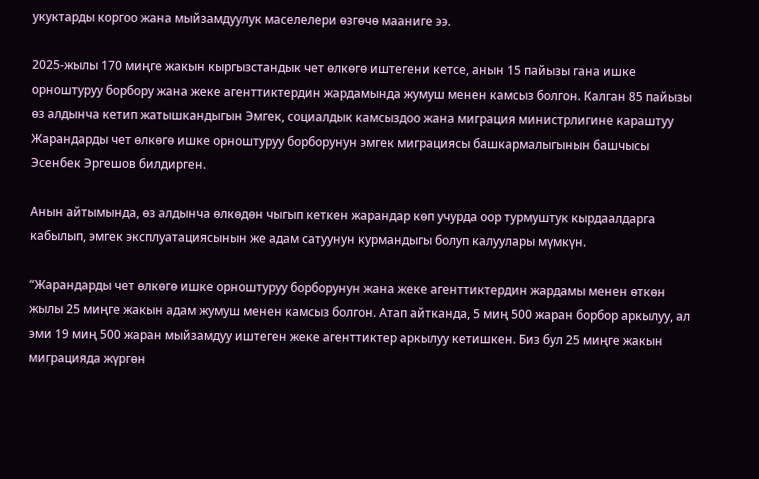укуктарды коргоо жана мыйзамдуулук маселелери өзгөчө мааниге ээ.

2025-жылы 170 миңге жакын кыргызстандык чет өлкөгө иштегени кетсе, анын 15 пайызы гана ишке орноштуруу борбору жана жеке агенттиктердин жардамында жумуш менен камсыз болгон. Калган 85 пайызы өз алдынча кетип жатышкандыгын Эмгек, социалдык камсыздоо жана миграция министрлигине караштуу Жарандарды чет өлкөгө ишке орноштуруу борборунун эмгек миграциясы башкармалыгынын башчысы Эсенбек Эргешов билдирген.

Анын айтымында, өз алдынча өлкөдөн чыгып кеткен жарандар көп учурда оор турмуштук кырдаалдарга кабылып, эмгек эксплуатациясынын же адам сатуунун курмандыгы болуп калуулары мүмкүн.

“Жарандарды чет өлкөгө ишке орноштуруу борборунун жана жеке агенттиктердин жардамы менен өткөн жылы 25 миңге жакын адам жумуш менен камсыз болгон. Атап айтканда, 5 миң 500 жаран борбор аркылуу, ал эми 19 миң 500 жаран мыйзамдуу иштеген жеке агенттиктер аркылуу кетишкен. Биз бул 25 миңге жакын миграцияда жүргөн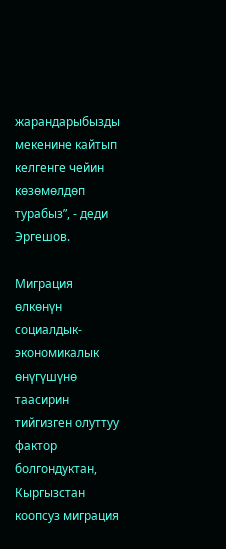жарандарыбызды мекенине кайтып келгенге чейин көзөмөлдөп турабыз”, - деди Эргешов.

Миграция өлкөнүн социалдык-экономикалык өнүгүшүнө таасирин тийгизген олуттуу фактор болгондуктан, Кыргызстан коопсуз миграция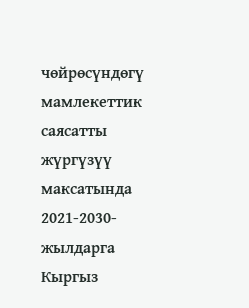чөйрөсүндөгү мамлекеттик саясатты жүргүзүү максатында 2021-2030-жылдарга Кыргыз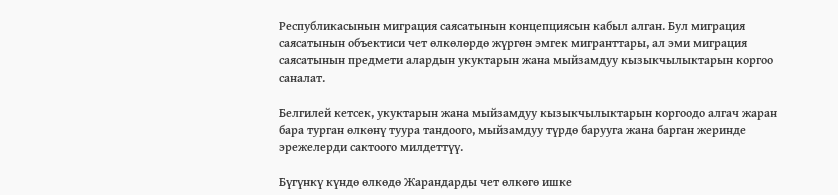Республикасынын миграция саясатынын концепциясын кабыл алган. Бул миграция саясатынын объектиси чет өлкөлөрдө жүргөн эмгек мигранттары, ал эми миграция саясатынын предмети алардын укуктарын жана мыйзамдуу кызыкчылыктарын коргоо саналат.

Белгилей кетсек, укуктарын жана мыйзамдуу кызыкчылыктарын коргоодо алгач жаран бара турган өлкөнү туура тандоого, мыйзамдуу түрдө барууга жана барган жеринде эрежелерди сактоого милдеттүү.

Бүгүнкү күндө өлкөдө Жарандарды чет өлкөгө ишке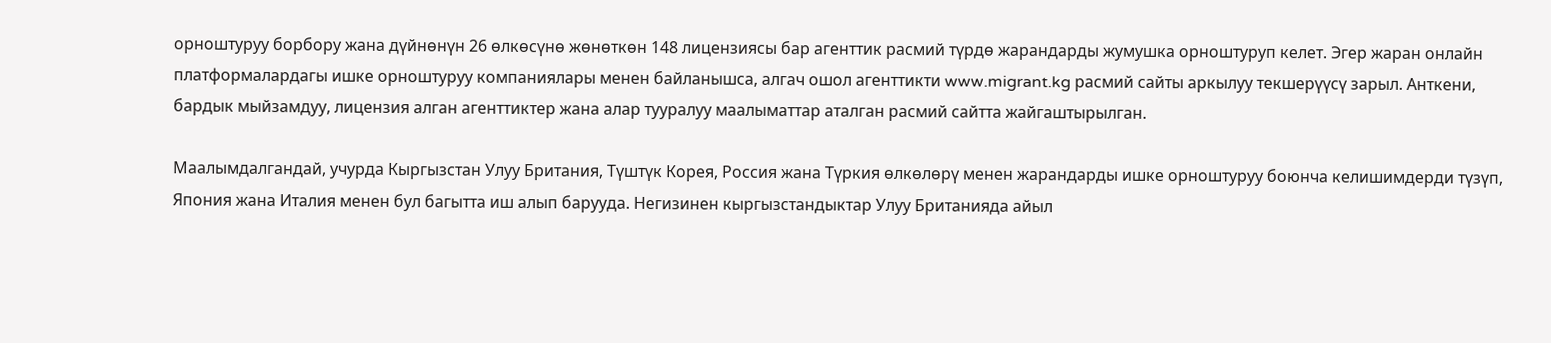орноштуруу борбору жана дүйнөнүн 26 өлкөсүнө жөнөткөн 148 лицензиясы бар агенттик расмий түрдө жарандарды жумушка орноштуруп келет. Эгер жаран онлайн платформалардагы ишке орноштуруу компаниялары менен байланышса, алгач ошол агенттикти www.migrant.kg расмий сайты аркылуу текшерүүсү зарыл. Анткени, бардык мыйзамдуу, лицензия алган агенттиктер жана алар тууралуу маалыматтар аталган расмий сайтта жайгаштырылган.

Маалымдалгандай, учурда Кыргызстан Улуу Британия, Түштүк Корея, Россия жана Түркия өлкөлөрү менен жарандарды ишке орноштуруу боюнча келишимдерди түзүп, Япония жана Италия менен бул багытта иш алып барууда. Негизинен кыргызстандыктар Улуу Британияда айыл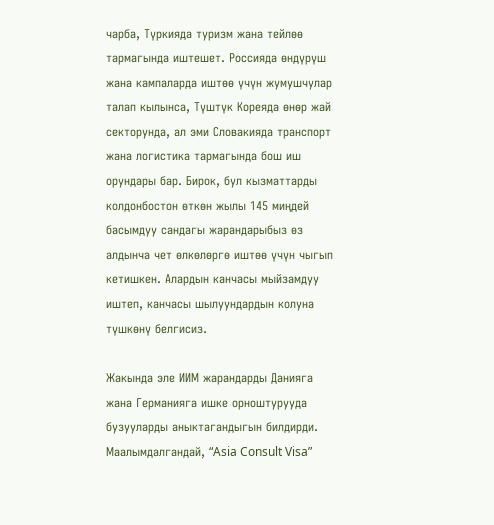чарба, Түркияда туризм жана тейлөө тармагында иштешет. Россияда өндүрүш жана кампаларда иштөө үчүн жумушчулар талап кылынса, Түштүк Кореяда өнөр жай секторунда, ал эми Словакияда транспорт жана логистика тармагында бош иш орундары бар. Бирок, бул кызматтарды колдонбостон өткөн жылы 145 миңдей басымдуу сандагы жарандарыбыз өз алдынча чет өлкөлөргө иштөө үчүн чыгып кетишкен. Алардын канчасы мыйзамдуу иштеп, канчасы шылуундардын колуна түшкөнү белгисиз.

Жакында эле ИИМ жарандарды Данияга жана Германияга ишке орноштурууда бузууларды аныктагандыгын билдирди. Маалымдалгандай, “Asia Consult Visa”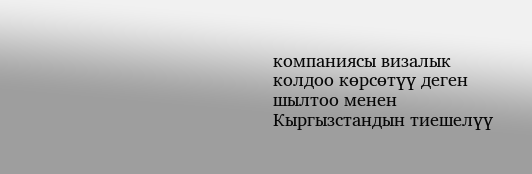компаниясы визалык колдоо көрсөтүү деген шылтоо менен Кыргызстандын тиешелүү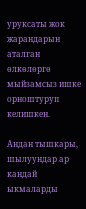уруксаты жок жарандарын аталган өлкөлөргө мыйзамсыз ишке орноштуруп келишкен.

Андан тышкары, шылуундар ар кандай ыкмаларды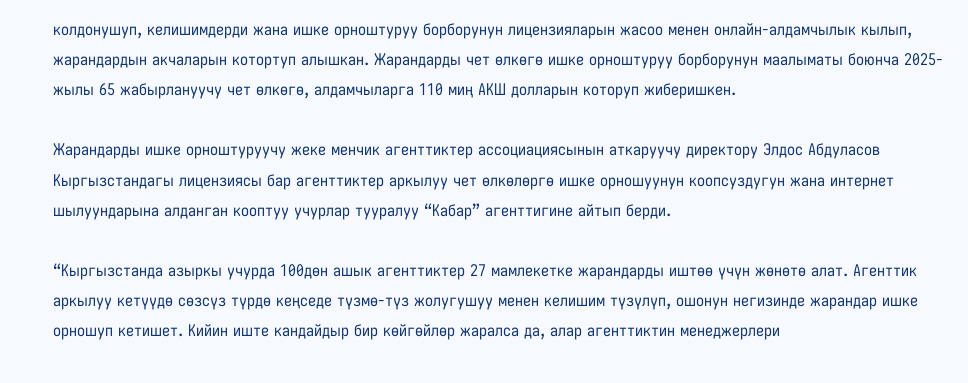колдонушуп, келишимдерди жана ишке орноштуруу борборунун лицензияларын жасоо менен онлайн-алдамчылык кылып, жарандардын акчаларын котортуп алышкан. Жарандарды чет өлкөгө ишке орноштуруу борборунун маалыматы боюнча 2025-жылы 65 жабырлануучу чет өлкөгө, алдамчыларга 110 миң АКШ долларын которуп жиберишкен.

Жарандарды ишке орноштуруучу жеке менчик агенттиктер ассоциациясынын аткаруучу директору Элдос Абдуласов Кыргызстандагы лицензиясы бар агенттиктер аркылуу чет өлкөлөргө ишке орношуунун коопсуздугун жана интернет шылуундарына алданган кооптуу учурлар тууралуу “Кабар” агенттигине айтып берди.

“Кыргызстанда азыркы учурда 100дөн ашык агенттиктер 27 мамлекетке жарандарды иштөө үчүн жөнөтө алат. Агенттик аркылуу кетүүдө сөзсүз түрдө кеңседе түзмө-түз жолугушуу менен келишим түзүлүп, ошонун негизинде жарандар ишке орношуп кетишет. Кийин иште кандайдыр бир көйгөйлөр жаралса да, алар агенттиктин менеджерлери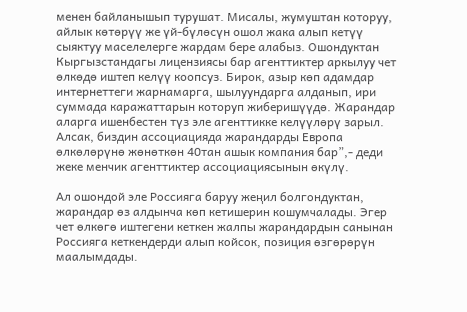менен байланышып турушат. Мисалы, жумуштан которуу, айлык көтөрүү же үй-бүлөсүн ошол жака алып кетүү сыяктуу маселелерге жардам бере алабыз. Ошондуктан Кыргызстандагы лицензиясы бар агенттиктер аркылуу чет өлкөдө иштеп келүү коопсуз. Бирок, азыр көп адамдар интернеттеги жарнамарга, шылуундарга алданып, ири суммада каражаттарын которуп жиберишүүдө. Жарандар аларга ишенбестен түз эле агенттикке келүүлөрү зарыл. Алсак, биздин ассоциацияда жарандарды Европа өлкөлөрүнө жөнөткөн 40тан ашык компания бар”,- деди жеке менчик агенттиктер ассоциациясынын өкүлү.

Ал ошондой эле Россияга баруу жеңил болгондуктан, жарандар өз алдынча көп кетишерин кошумчалады. Эгер чет өлкөгө иштегени кеткен жалпы жарандардын санынан Россияга кеткендерди алып койсок, позиция өзгөрөрүн маалымдады.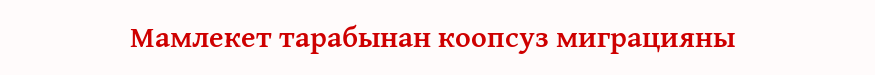Мамлекет тарабынан коопсуз миграцияны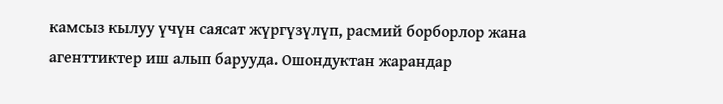камсыз кылуу үчүн саясат жүргүзүлүп, расмий борборлор жана агенттиктер иш алып барууда. Ошондуктан жарандар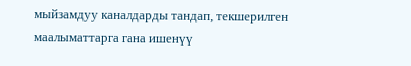мыйзамдуу каналдарды тандап, текшерилген маалыматтарга гана ишенүү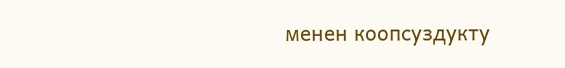менен коопсуздукту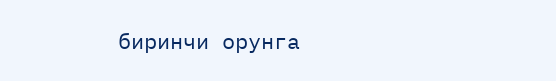биринчи орунга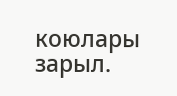коюлары зарыл.